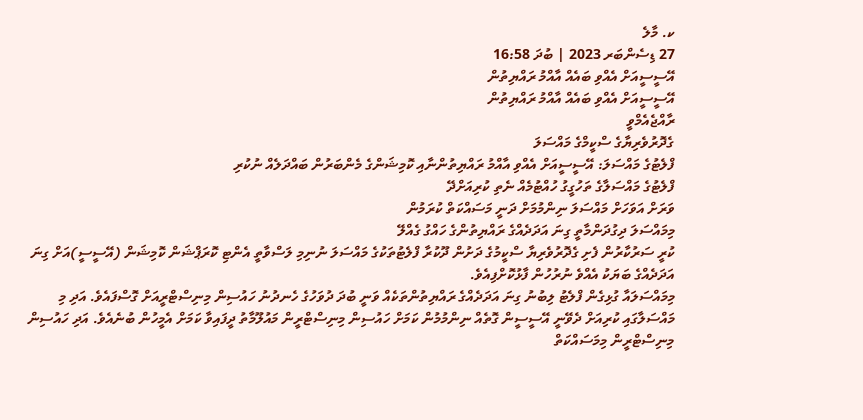ކ. މާލެ
27 ޑިސެންބަރ 2023 | ބުދަ 16:58
އޭސީސީއަށް އެއްވި ބައެއް އާއްމު ރައްޔިތުން
އޭސީސީއަށް އެއްވި ބައެއް އާއްމު ރައްޔިތުން
ރާއްޖެއެމްވީ
ގެދޮރުވެރިޔާގެ ސްކީމްގެ މައްސަލަ
ފްލެޓުގެ މައްސަލަ: އޭސީސީއަށް އެއްވި އާއްމު ރައްޔިތުންނާއި ކޮމިޝަންގެ މެންބަރުން ބައްދަލެއް ނުކުރި
ފްލެޓުގެ މައްސަލާގެ ތަހުގީގު ހުއްޓުމެއް ނެތި ކުރިއަށްދޭ
ވަރަށް އަވަހަށް މައްސަލަ ނިންމުމަށް ދަނީ މަސައްކަތް ކުރަމުން
މިމައްސަލަ ދިގުދަންމާތީ ގިނަ އަދަދެއްގެ ރައްޔިތުންގެ ހައްގު ގެއްލޭ
ކުރީ ސަރުކާރުން ފެށި ގެދޮރުވެރިޔާ ސްކީމުގެ ދަށުން ދޫކުރާ ފްލެޓުތަކުގެ މައްސަލަ ނުނިމި ލަސްވާތީ އެންޓި ކޮރަޕްޝަން ކޮމިޝަން (އޭސީސީ)އަށް ގިނަ އަދަދެއްގެ ބަޔަކު އެއްވެ ނުރުހުން ފާޅުކޮށްފިއެވެ.
މިމައްސަލައާ ގުޅިގެން ފްލެޓު ލިބުނު ގިނަ އަދަދެއްގެ ރައްޔިތުންތަކެއް ވަނީ ބުދަ ދުވަހުގެ ހެނދުނު ހައުސިން މިނިސްޓްރީއަށް ގޮސްފައެވެ. އަދި މި މައްސަލާގައި ކުރިއަށް ދެވޭނީ އޭސީސީން ގޮތެއް ނިންމުމުން ކަމަށް ހައުސިން މިނިސްޓްރީން މައުލޫމާތު ދީފައިވާ ކަމަށް އެމީހުން ބުނެއެވެ. އަދި ހައުސިން މިނިސްޓްރީން މިމަސައްކަތް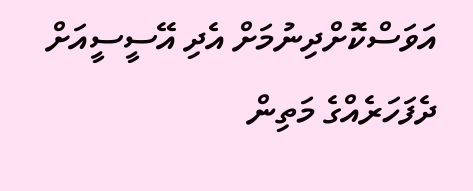އަވަސްކޮށްދިނުމަށް އެދި އޭސީސީއަށް ދެފަހަރެއްގެ މަތިން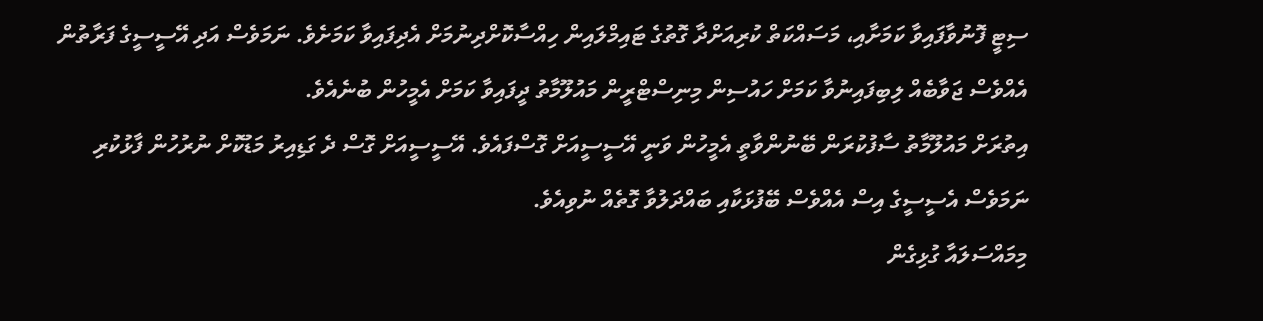ސިޓީ ފޮނުވާފައިވާ ކަމަށާއި، މަސައްކަތް ކުރިއަށްދާ ގޮތުގެ ޓައިމްލައިން ހިއްސާކޮށްދިނުމަށް އެދިފައިވާ ކަމަށެވެ. ނަމަވެސް އަދި އޭސީސީގެ ފަރާތުން އެއްވެސް ޖަވާބެއް ލިބިފައިނުވާ ކަމަށް ހައުސިން މިނިސްޓްރީން މައުލޫމާތު ދީފައިވާ ކަމަށް އެމީހުން ބުނެއެވެ.
އިތުރަށް މައުލޫމާތު ސާފުކުރަން ބޭނުންވާތީ އެމީހުން ވަނީ އޭސީސީއަށް ގޮސްފައެވެ. އޭސީސީއަށް ގޮސް ދެ ގަޑިއިރު މަޑުކޮށް ނުރުހުން ފާޅުކުރި ނަމަވެސް އެސީސީގެ އިސް އެއްވެސް ބޭފުޅަކާއި ބައްދަލުވާ ގޮތެއް ނުވިއެވެ.
މިމައްސަލައާ ގުޅިގެން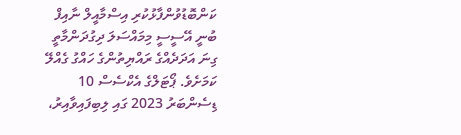ކަންބޮޑުވުންފާޅުކުރި އިސްމާއީލް ނާއިފް ބުނީ އޭސީސީ މިމައްސަލަ ދިގުދަންމާތީ ގިނަ އަދަދެއްގެ ރައްޔިތުންގެ ހައްގު ގެއްލޭ ކަމަށެވެ. ޕޯޓަލްގެ އެކްސެސް 10 ޑިސެންބަރު 2023 ގައި ލިބިފައިވާއިރު،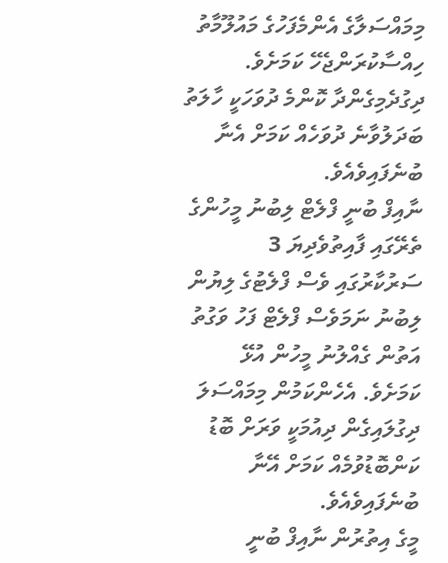މިމައްސަލާގެ އެންމެފަހުގެ މައުލޫމާތު ހިއްސާކުރަންޖެހޭ ކަމަށެވެ. ދިގުދެމިގެންދާ ކޮންމެ ދުވަހަކީ ހާލަތު ބަދަލުވާނެ ދުވަހެއް ކަމަށް އެނާ ބުނެފައިވެއެވެ.
ނާއިފް ބުނީ ފްލެޓް ލިބުނު މީހުންގެ ތެރޭގައި ފާއިތުވެދިޔަ 3 ސަރުކާރުގައި ވެސް ފްލެޓުގެ ލިޔުން ލިބުނު ނަމަވެސް ފްލެޓް ފަހު ވަގުތު އަތުން ގެއްލުނު މީހުން އުޅޭ ކަމަށެވެ. އެހެންކަމުން މިމައްސަލަ ދިގުލައިގެން ދިއުމަކީ ވަރަށް ބޮޑު ކަންބޮޑުވުމެއް ކަމަށް އޭނާ ބުނެފައިވެއެވެ.
މީގެ އިތުރުން ނާއިފް ބުނީ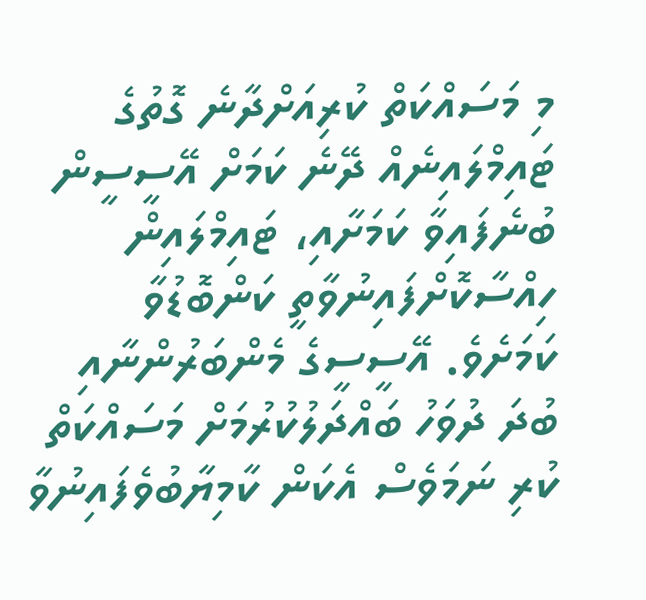މި މަސައްކަތް ކުރިއަށްދާނެ ގޮތުގެ ޓައިމްލައިނެއް ދޭނެ ކަމަށް އޭސީސީން ބުނެފައިވާ ކަމަށާއި، ޓައިމްލައިން ހިއްސާކޮށްފައިނުވާތީ ކަންބޮޑުވާ ކަމަށެވެ. އޭސީސީގެ މެންބަރުންނާއި ބުދަ ދުވަހު ބައްދަލުކުރުމަށް މަސައްކަތް ކުރި ނަމަވެސް އެކަން ކާމިޔާބުވެފައިނުވާ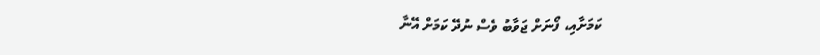ކަމަށާއި، ފޯނަށް ޖަވާބު ވެސް ނުދޭ ކަމަށް އޭނާ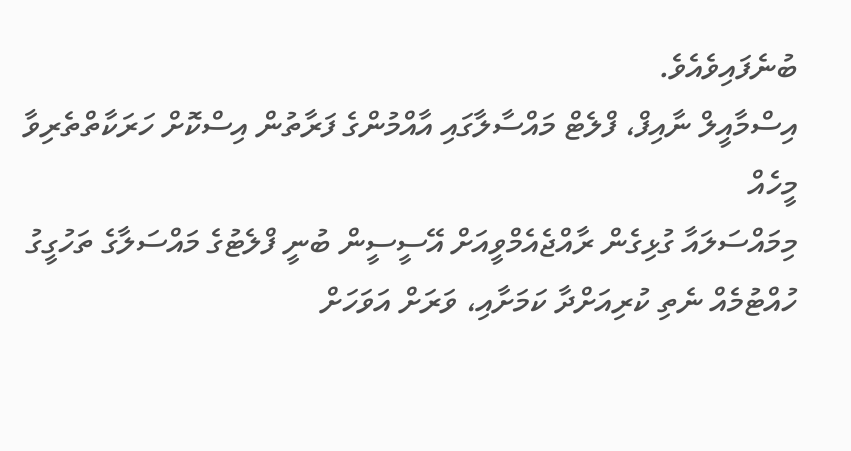ބުނެފައިވެއެވެ.
އިސްމާއީލް ނާއިފް، ފްލެޓް މައްސާލާގައި އާއްމުންގެ ފަރާތުން އިސްކޮށް ހަރަކާތްތެރިވާ މީހެއް
މިމައްސަލައާ ގުޅިގެން ރާއްޖެއެމްވީއަށް އޭސީސީން ބުނީ ފްލެޓުގެ މައްސަލާގެ ތަހުގީގު ހުއްޓުމެއް ނެތި ކުރިއަށްދާ ކަމަށާއި، ވަރަށް އަވަހަށް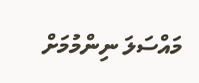މައްސަލަ ނިންމުމަށް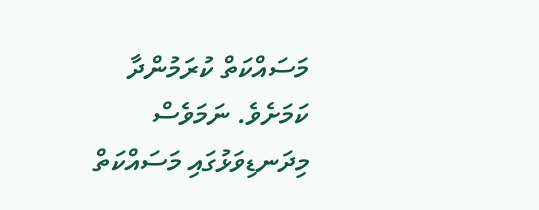މަސައްކަތް ކުރަމުންދާ ކަމަށެވެ. ނަމަވެސް މިދަނޑިވަޅުގައި މަސައްކަތް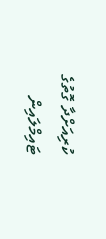ކުރިއަށްދާ ގޮތުގެ ޓައިމްލައިން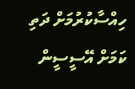ހިއްސާކުރުމަށް ދަތި ކަމަށް އޭސީސީން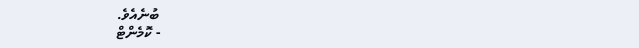ބުނެއެވެ.
- ކޮމެންޓް